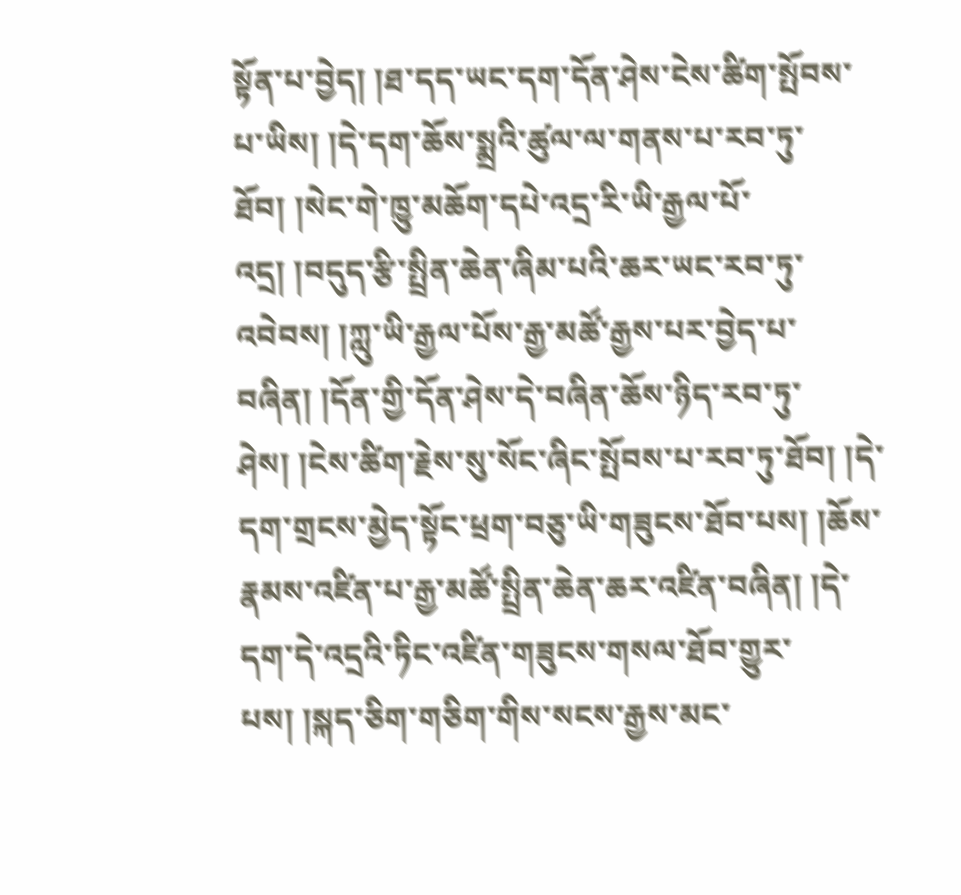སྟོན་པ་བྱེད། །ཐ་དད་ཡང་དག་དོན་ཤེས་ངེས་ཚིག་སྤོབས་པ་ཡིས། །དེ་དག་ཆོས་སྨྲའི་ཚུལ་ལ་གནས་པ་རབ་ཏུ་ཐོབ། །སེང་གེ་ཁྱུ་མཆོག་དཔེ་འདྲ་རི་ཡི་རྒྱལ་པོ་འདྲ། །བདུད་རྩི་སྤྲིན་ཆེན་ཞིམ་པའི་ཆར་ཡང་རབ་ཏུ་འབེབས། །ཀླུ་ཡི་རྒྱལ་པོས་རྒྱ་མཚོ་རྒྱས་པར་བྱེད་པ་བཞིན། །དོན་གྱི་དོན་ཤེས་དེ་བཞིན་ཆོས་ཉིད་རབ་ཏུ་ཤེས། །ངེས་ཚིག་རྗེས་སུ་སོང་ཞིང་སྤོབས་པ་རབ་ཏུ་ཐོབ། །དེ་དག་གྲངས་མྱེད་སྟོང་ཕྲག་བཅུ་ཡི་གཟུངས་ཐོབ་པས། །ཆོས་རྣམས་འཛིན་པ་རྒྱ་མཚོ་སྤྲིན་ཆེན་ཆར་འཛིན་བཞིན། །དེ་དག་དེ་འདྲའི་ཏིང་འཛིན་གཟུངས་གསལ་ཐོབ་གྱུར་པས། །སྐད་ཅིག་གཅིག་གིས་སངས་རྒྱས་མང་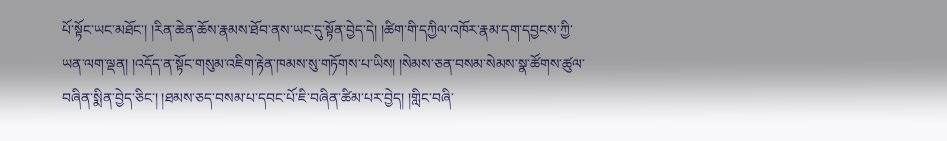པོ་སྟོང་ཡང་མཐོང་། །རིན་ཆེན་ཆོས་རྣམས་ཐོབ་ནས་ཡང་དུ་སྟོན་བྱེད་དེ། །ཚིག་གི་དཀྱིལ་འཁོར་རྣམ་དག་དབྱངས་ཀྱི་ཡན་ལག་ལྡན། །འདོད་ན་སྟོང་གསུམ་འཇིག་རྟེན་ཁམས་སུ་གཏོགས་པ་ཡིས། །སེམས་ཅན་བསམ་སེམས་སྣ་ཚོགས་ཚུལ་བཞིན་སྨིན་བྱེད་ཅིང་། །ཐམས་ཅད་བསམ་པ་དབང་པོ་ཇི་བཞིན་ཚིམ་པར་བྱེད། །གླིང་བཞི་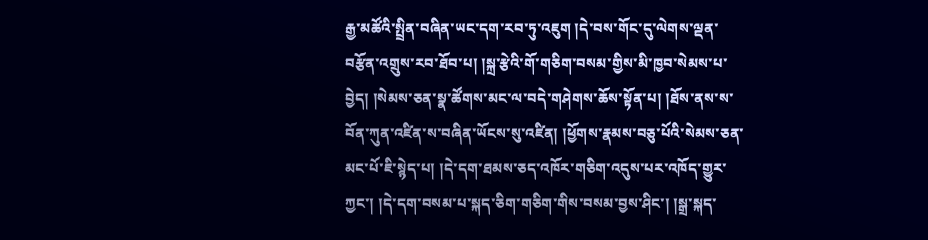རྒྱ་མཚོའི་སྤྲིན་བཞིན་ཡང་དག་རབ་ཏུ་འཇུག །དེ་བས་གོང་དུ་ལེགས་ལྡན་བརྩོན་འགྲུས་རབ་ཐོབ་པ། །སྐྲ་རྩེའི་གོ་གཅིག་བསམ་གྱིས་མི་ཁྱབ་སེམས་པ་བྱེད། །སེམས་ཅན་སྣ་ཚོགས་མང་ལ་བདེ་གཤེགས་ཆོས་སྟོན་པ། །ཐོས་ནས་ས་བོན་ཀུན་འཛིན་ས་བཞིན་ཡོངས་སུ་འཛིན། །ཕྱོགས་རྣམས་བཅུ་པོའི་སེམས་ཅན་མང་པོ་ཇི་སྙེད་པ། །དེ་དག་ཐམས་ཅད་འཁོར་གཅིག་འདུས་པར་འཁོད་གྱུར་ཀྱང་། །དེ་དག་བསམ་པ་སྐད་ཅིག་གཅིག་གིས་བསམ་བྱས་ཤིང་། །སྒྲ་སྐད་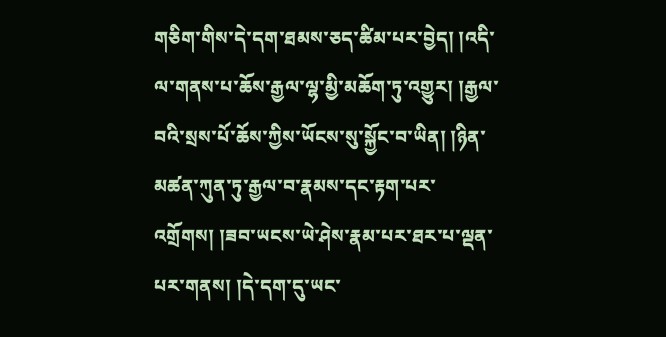གཅིག་གིས་དེ་དག་ཐམས་ཅད་ཚིམ་པར་བྱེད། །འདི་ལ་གནས་པ་ཆོས་རྒྱལ་ལྷ་མྱི་མཆོག་ཏུ་འགྱུར། །རྒྱལ་བའི་སྲས་པོ་ཆོས་ཀྱིས་ཡོངས་སུ་སྐྱོང་བ་ཡིན། །ཉིན་མཚན་ཀུན་ཏུ་རྒྱལ་བ་རྣམས་དང་རྟག་པར་འགྲོགས། །ཟབ་ཡངས་ཡེ་ཤེས་རྣམ་པར་ཐར་པ་ལྡན་པར་གནས། །དེ་དག་དུ་ཡང་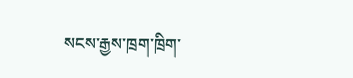སངས་རྒྱས་ཁྲག་ཁྲིག་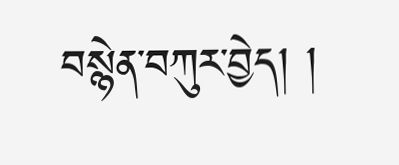བསྙེན་བཀུར་བྱེད། །